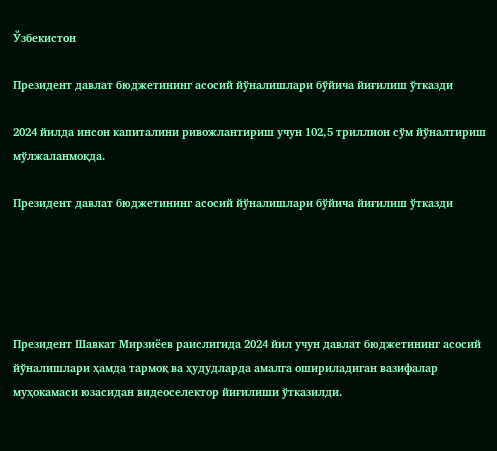Ўзбекистон

Президент давлат бюджетининг асосий йўналишлари бўйича йиғилиш ўтказди

2024 йилда инсон капиталини ривожлантириш учун 102,5 триллион сўм йўналтириш мўлжаланмоқда.

Президент давлат бюджетининг асосий йўналишлари бўйича йиғилиш ўтказди





Президент Шавкат Мирзиёев раислигида 2024 йил учун давлат бюджетининг асосий йўналишлари ҳамда тармоқ ва ҳудудларда амалга ошириладиган вазифалар муҳокамаси юзасидан видеоселектор йиғилиши ўтказилди.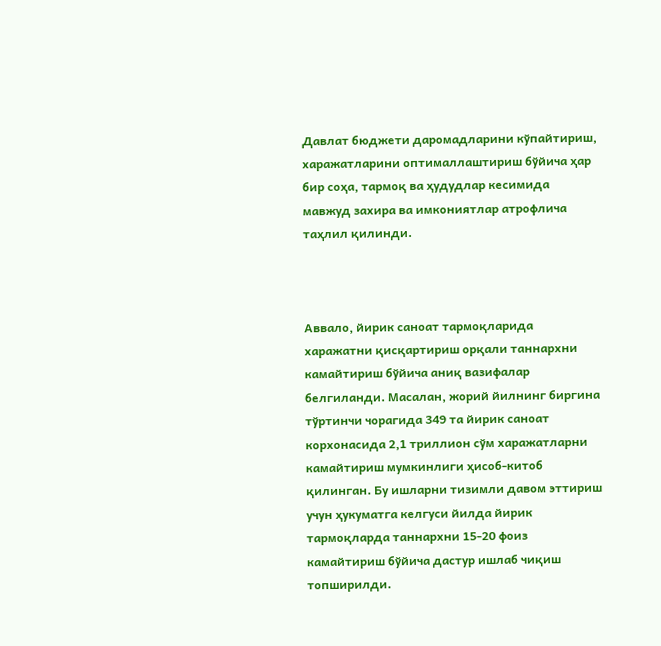Давлат бюджети даромадларини кўпайтириш, харажатларини оптималлаштириш бўйича ҳар бир соҳа, тармоқ ва ҳудудлар кесимида мавжуд захира ва имкониятлар атрофлича таҳлил қилинди.



Аввало, йирик саноат тармоқларида харажатни қисқартириш орқали таннархни камайтириш бўйича аниқ вазифалар белгиланди. Масалан, жорий йилнинг биргина тўртинчи чорагида 349 та йирик саноат корхонасида 2,1 триллион сўм харажатларни камайтириш мумкинлиги ҳисоб-китоб қилинган. Бу ишларни тизимли давом эттириш учун ҳукуматга келгуси йилда йирик тармоқларда таннархни 15-20 фоиз камайтириш бўйича дастур ишлаб чиқиш топширилди.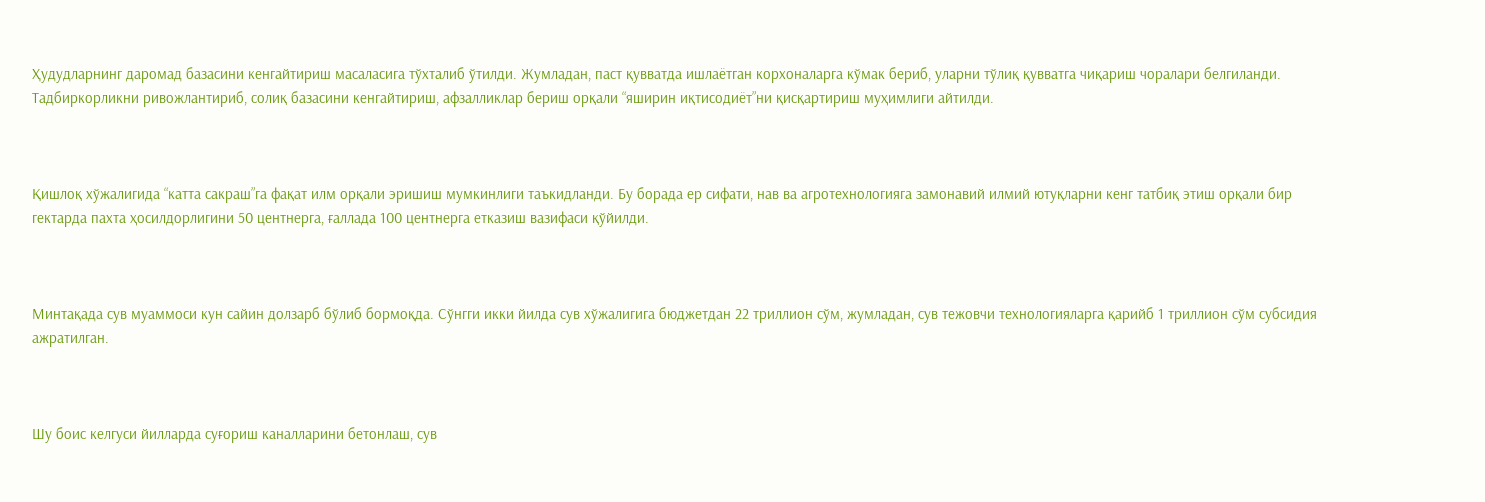Ҳудудларнинг даромад базасини кенгайтириш масаласига тўхталиб ўтилди. Жумладан, паст қувватда ишлаётган корхоналарга кўмак бериб, уларни тўлиқ қувватга чиқариш чоралари белгиланди. Тадбиркорликни ривожлантириб, солиқ базасини кенгайтириш, афзалликлар бериш орқали “яширин иқтисодиёт”ни қисқартириш муҳимлиги айтилди.



Қишлоқ хўжалигида “катта сакраш”га фақат илм орқали эришиш мумкинлиги таъкидланди. Бу борада ер сифати, нав ва агротехнологияга замонавий илмий ютуқларни кенг татбиқ этиш орқали бир гектарда пахта ҳосилдорлигини 50 центнерга, ғаллада 100 центнерга етказиш вазифаси қўйилди.



Минтақада сув муаммоси кун сайин долзарб бўлиб бормоқда. Сўнгги икки йилда сув хўжалигига бюджетдан 22 триллион сўм, жумладан, сув тежовчи технологияларга қарийб 1 триллион сўм субсидия ажратилган.



Шу боис келгуси йилларда суғориш каналларини бетонлаш, сув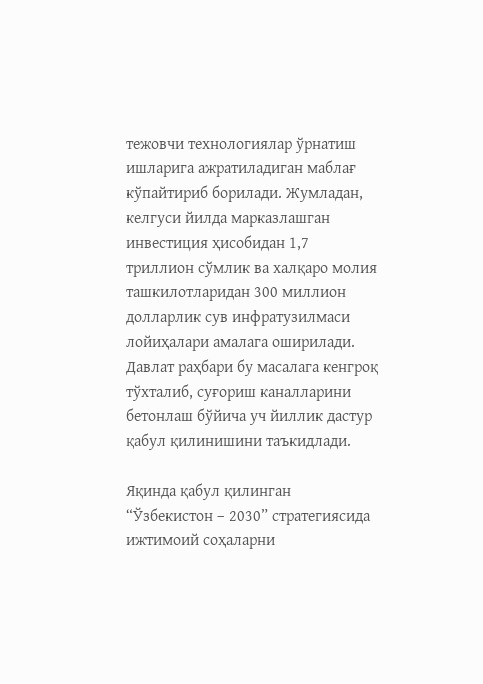тежовчи технологиялар ўрнатиш ишларига ажратиладиган маблағ кўпайтириб борилади. Жумладан, келгуси йилда марказлашган инвестиция ҳисобидан 1,7 триллион сўмлик ва халқаро молия ташкилотларидан 300 миллион долларлик сув инфратузилмаси лойиҳалари амалага оширилади. Давлат раҳбари бу масалага кенгроқ тўхталиб, суғориш каналларини бетонлаш бўйича уч йиллик дастур қабул қилинишини таъкидлади.

Яқинда қабул қилинган “Ўзбекистон – 2030” стратегиясида ижтимоий соҳаларни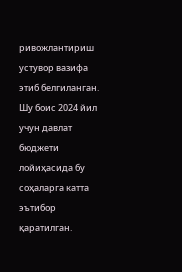ривожлантириш устувор вазифа этиб белгиланган. Шу боис 2024 йил учун давлат бюджети лойиҳасида бу соҳаларга катта эътибор қаратилган.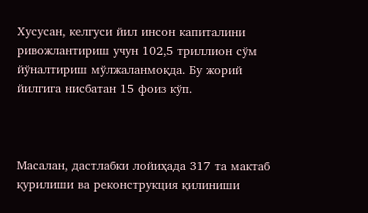Хусусан, келгуси йил инсон капиталини ривожлантириш учун 102,5 триллион сўм йўналтириш мўлжаланмоқда. Бу жорий йилгига нисбатан 15 фоиз кўп.



Масалан, дастлабки лойиҳада 317 та мактаб қурилиши ва реконструкция қилиниши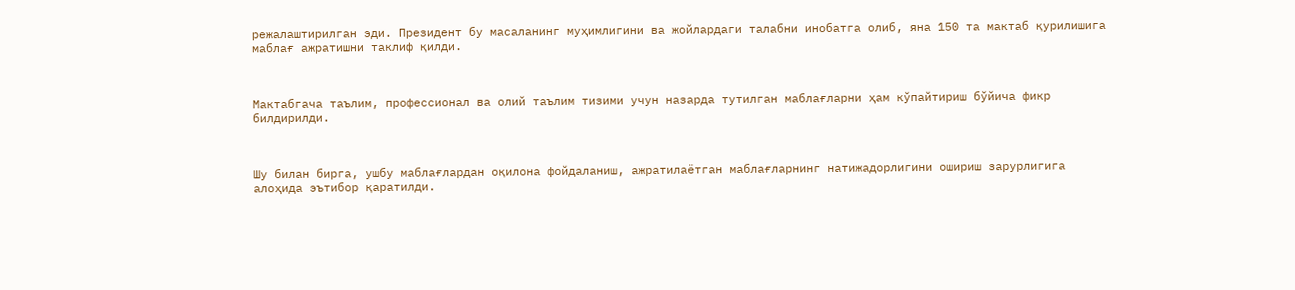режалаштирилган эди. Президент бу масаланинг муҳимлигини ва жойлардаги талабни инобатга олиб, яна 150 та мактаб қурилишига маблағ ажратишни таклиф қилди.



Мактабгача таълим, профессионал ва олий таълим тизими учун назарда тутилган маблағларни ҳам кўпайтириш бўйича фикр билдирилди.



Шу билан бирга, ушбу маблағлардан оқилона фойдаланиш, ажратилаётган маблағларнинг натижадорлигини ошириш зарурлигига алоҳида эътибор қаратилди.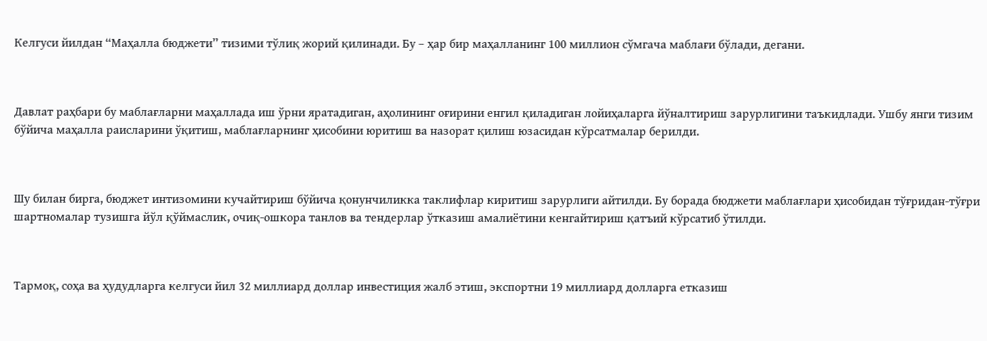Келгуси йилдан “Маҳалла бюджети” тизими тўлиқ жорий қилинади. Бу – ҳар бир маҳалланинг 100 миллион сўмгача маблағи бўлади, дегани.



Давлат раҳбари бу маблағларни маҳаллада иш ўрни яратадиган, аҳолининг оғирини енгил қиладиган лойиҳаларга йўналтириш зарурлигини таъкидлади. Ушбу янги тизим бўйича маҳалла раисларини ўқитиш, маблағларнинг ҳисобини юритиш ва назорат қилиш юзасидан кўрсатмалар берилди.



Шу билан бирга, бюджет интизомини кучайтириш бўйича қонунчиликка таклифлар киритиш зарурлиги айтилди. Бу борада бюджети маблағлари ҳисобидан тўғридан-тўғри шартномалар тузишга йўл қўймаслик, очиқ-ошкора танлов ва тендерлар ўтказиш амалиётини кенгайтириш қатъий кўрсатиб ўтилди.



Тармоқ, соҳа ва ҳудудларга келгуси йил 32 миллиард доллар инвестиция жалб этиш, экспортни 19 миллиард долларга етказиш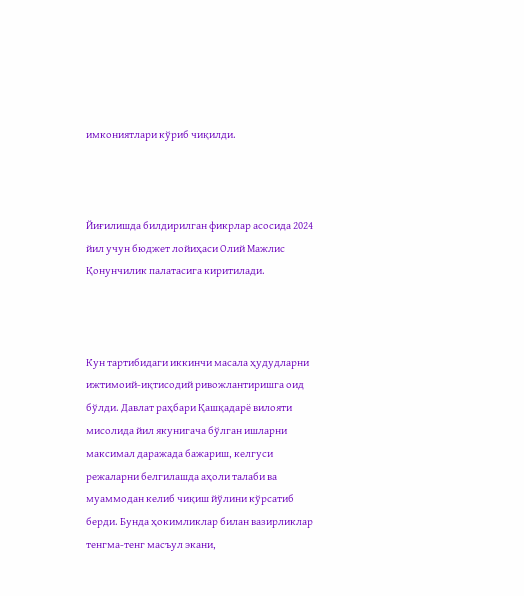имкониятлари кўриб чиқилди.



Йиғилишда билдирилган фикрлар асосида 2024 йил учун бюджет лойиҳаси Олий Мажлис Қонунчилик палатасига киритилади.



Кун тартибидаги иккинчи масала ҳудудларни ижтимоий-иқтисодий ривожлантиришга оид бўлди. Давлат раҳбари Қашқадарё вилояти мисолида йил якунигача бўлган ишларни максимал даражада бажариш, келгуси режаларни белгилашда аҳоли талаби ва муаммодан келиб чиқиш йўлини кўрсатиб берди. Бунда ҳокимликлар билан вазирликлар тенгма-тенг масъул экани,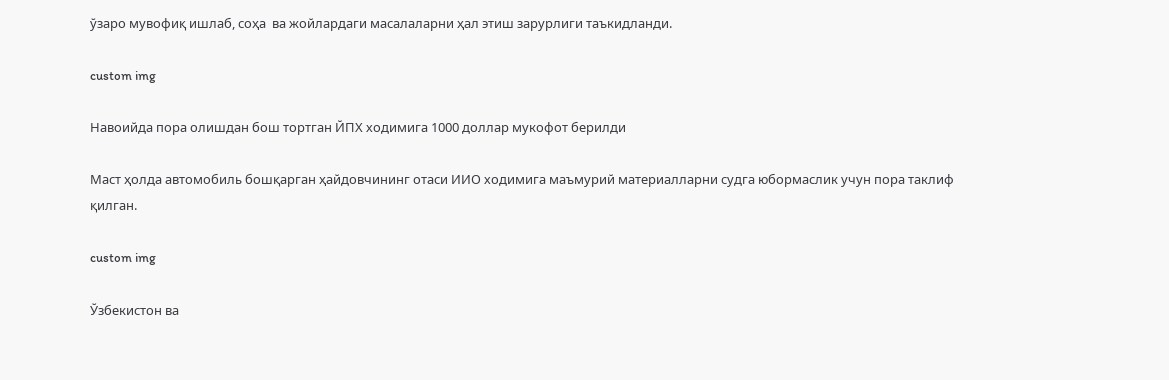ўзаро мувофиқ ишлаб, соҳа  ва жойлардаги масалаларни ҳал этиш зарурлиги таъкидланди.

custom img

Навоийда пора олишдан бош тортган ЙПХ ходимига 1000 доллар мукофот берилди

Маст ҳолда автомобиль бошқарган ҳайдовчининг отаси ИИО ходимига маъмурий материалларни судга юбормаслик учун пора таклиф қилган.

custom img

Ўзбекистон ва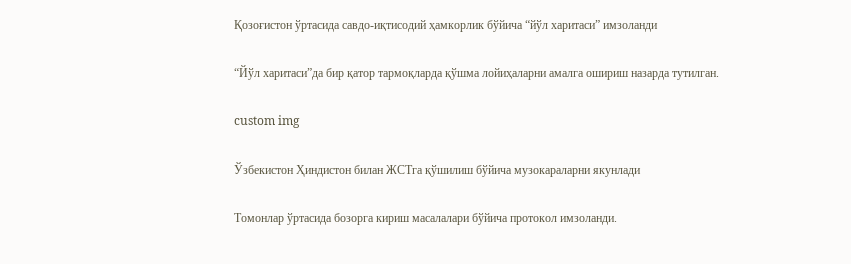Қозоғистон ўртасида савдо-иқтисодий ҳамкорлик бўйича “йўл харитаси” имзоланди

“Йўл харитаси”да бир қатор тармоқларда қўшма лойиҳаларни амалга ошириш назарда тутилган.

custom img

Ўзбекистон Ҳиндистон билан ЖСТга қўшилиш бўйича музокараларни якунлади

Томонлар ўртасида бозорга кириш масалалари бўйича протокол имзоланди.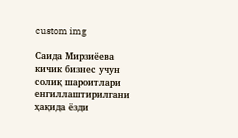custom img

Саида Мирзиёева кичик бизнес учун солиқ шароитлари енгиллаштирилгани ҳақида ёзди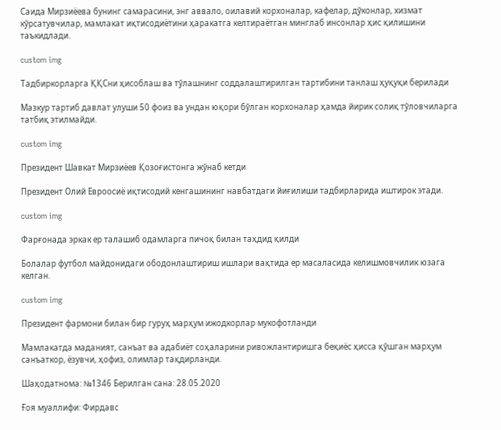Саида Мирзиёева бунинг самарасини, энг аввало, оилавий корхоналар, кафелар, дўконлар, хизмат кўрсатувчилар, мамлакат иқтисодиётини ҳаракатга келтираётган минглаб инсонлар ҳис қилишини таъкидлади.

custom img

Тадбиркорларга ҚҚСни ҳисоблаш ва тўлашнинг соддалаштирилган тартибини танлаш ҳуқуқи берилади

Мазкур тартиб давлат улуши 50 фоиз ва ундан юқори бўлган корхоналар ҳамда йирик солиқ тўловчиларга татбиқ этилмайди.

custom img

Президент Шавкат Мирзиёев Қозоғистонга жўнаб кетди

Президент Олий Евроосиё иқтисодий кенгашининг навбатдаги йиғилиши тадбирларида иштирок этади.

custom img

Фарғонада эркак ер талашиб одамларга пичоқ билан таҳдид қилди

Болалар футбол майдонидаги ободонлаштириш ишлари вақтида ер масаласида келишмовчилик юзага келган.

custom img

Президент фармони билан бир гуруҳ марҳум ижодкорлар мукофотланди

Мамлакатда маданият, санъат ва адабиёт соҳаларини ривожлантиришга беқиёс ҳисса қўшган марҳум санъаткор, ёзувчи, ҳофиз, олимлар тақдирланди.

Шаҳодатнома: №1346 Берилган сана: 28.05.2020

Ғоя муаллифи: Фирдавс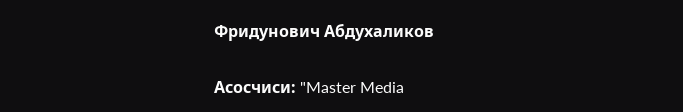Фридунович Абдухаликов

Асосчиси: "Master Media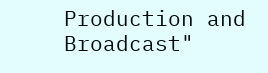Production and Broadcast"